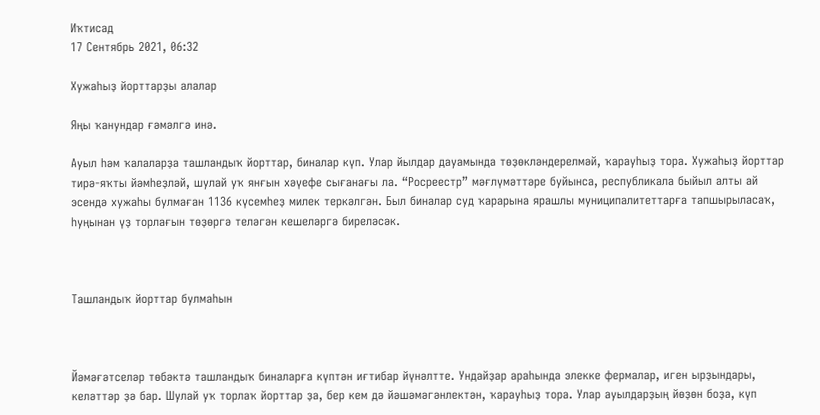Иҡтисад
17 Сентябрь 2021, 06:32

Хужаһыҙ йорттарҙы алалар

Яңы ҡанундар ғәмәлгә инә.

Ауыл һәм ҡалаларҙа ташландыҡ йорттар, биналар күп. Улар йылдар дауамында төҙөкләндерелмәй, ҡарауһыҙ тора. Хужаһыҙ йорттар тирә-яҡты йәмһеҙләй, шулай уҡ янғын хәүефе сығанағы ла. “Росреестр” мәғлүмәттәре буйынса, республикала быйыл алты ай эсендә хужаһы булмаған 1136 күсемһеҙ милек теркәлгән. Был биналар суд ҡарарына ярашлы муниципалитеттарға тапшырыласаҡ, һуңынан үҙ торлағын төҙөргә теләгән кешеләргә биреләсәк.



Ташландыҡ йорттар булмаһын



Йәмәғәтселәр төбәктә ташландыҡ биналарға күптән иғтибар йүнәлтте. Ундайҙар араһында элекке фермалар, иген ырҙындары, келәттәр ҙә бар. Шулай уҡ торлаҡ йорттар ҙа, бер кем дә йәшәмәгәнлектән, ҡарауһыҙ тора. Улар ауылдарҙың йөҙөн боҙа, күп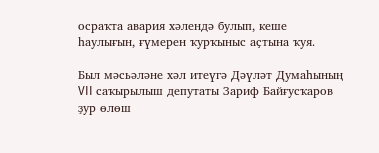осраҡта авария хәлендә булып, кеше һаулығын, ғүмерен ҡурҡыныс аҫтына ҡуя.

Был мәсьәләне хәл итеүгә Дәүләт Думаһының VII саҡырылыш депутаты Зариф Байғусҡаров ҙур өлөш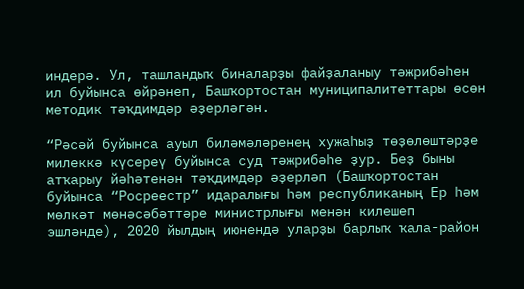индерә. Ул, ташландыҡ биналарҙы файҙаланыу тәжрибәһен ил буйынса өйрәнеп, Башҡортостан муниципалитеттары өсөн методик тәҡдимдәр әҙерләгән.

“Рәсәй буйынса ауыл биләмәләренең хужаһыҙ төҙөлөштәрҙе милеккә күсереү буйынса суд тәжрибәһе ҙур. Беҙ быны атҡарыу йәһәтенән тәҡдимдәр әҙерләп (Башҡортостан буйынса “Росреестр” идаралығы һәм республиканың Ер һәм мөлкәт мөнәсәбәттәре министрлығы менән килешеп эшләнде), 2020 йылдың июнендә уларҙы барлыҡ ҡала-район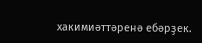хакимиәттәренә ебәрҙек.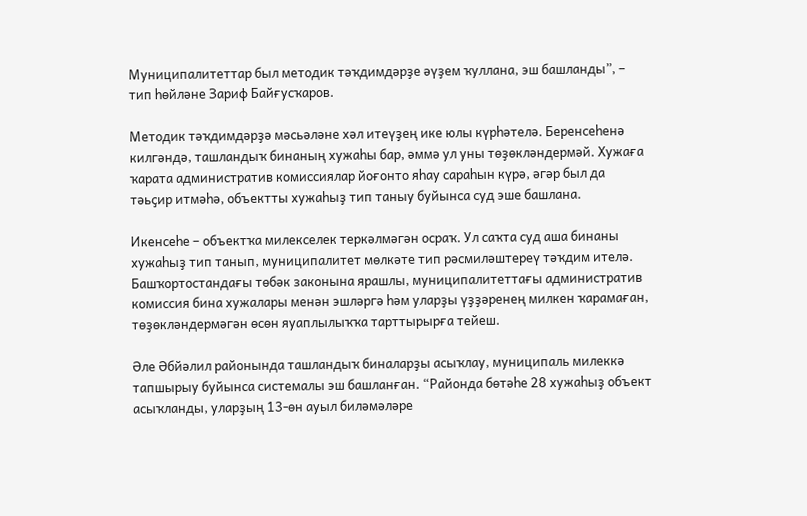Муниципалитеттар был методик тәҡдимдәрҙе әүҙем ҡуллана, эш башланды”, – тип һөйләне Зариф Байғусҡаров.

Методик тәҡдимдәрҙә мәсьәләне хәл итеүҙең ике юлы күрһәтелә. Беренсеһенә килгәндә, ташландыҡ бинаның хужаһы бар, әммә ул уны төҙөкләндермәй. Хужаға ҡарата административ комиссиялар йоғонто яһау сараһын күрә, әгәр был да тәьҫир итмәһә, объектты хужаһыҙ тип таныу буйынса суд эше башлана.

Икенсеһе – объектҡа милекселек теркәлмәгән осраҡ. Ул саҡта суд аша бинаны хужаһыҙ тип танып, муниципалитет мөлкәте тип рәсмиләштереү тәҡдим ителә. Башҡортостандағы төбәк законына ярашлы, муниципалитеттағы административ комиссия бина хужалары менән эшләргә һәм уларҙы үҙҙәренең милкен ҡарамаған, төҙөкләндермәгән өсөн яуаплылыҡҡа тарттырырға тейеш.

Әле Әбйәлил районында ташландыҡ биналарҙы асыҡлау, муниципаль милеккә тапшырыу буйынса системалы эш башланған. “Районда бөтәһе 28 хужаһыҙ объект асыҡланды, уларҙың 13-өн ауыл биләмәләре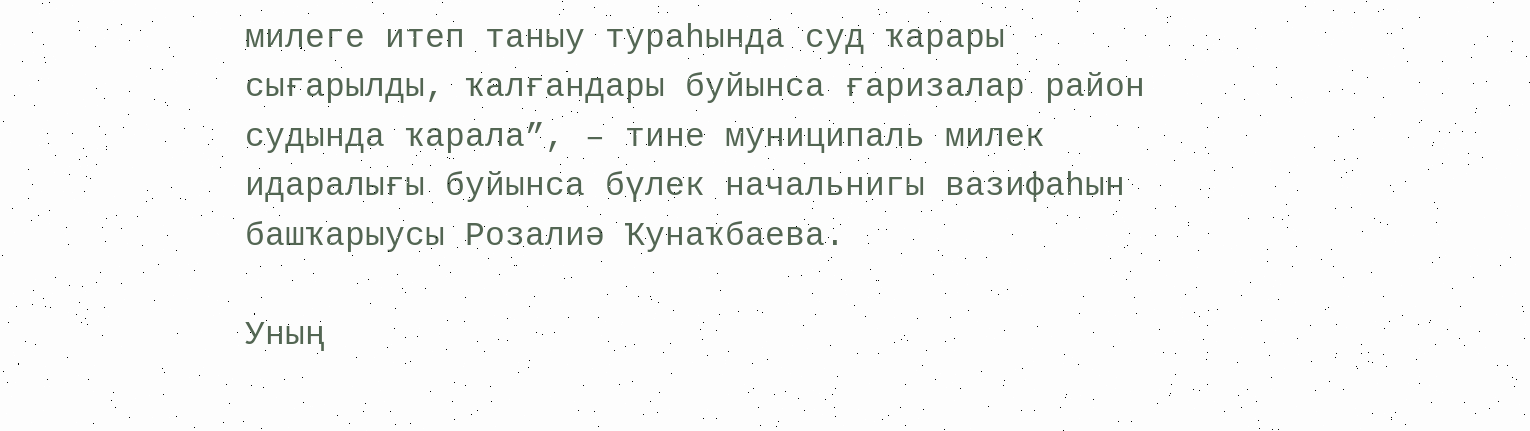милеге итеп таныу тураһында суд ҡарары сығарылды, ҡалғандары буйынса ғаризалар район судында ҡарала”, – тине муниципаль милек идаралығы буйынса бүлек начальнигы вазифаһын башҡарыусы Розалиә Ҡунаҡбаева.

Уның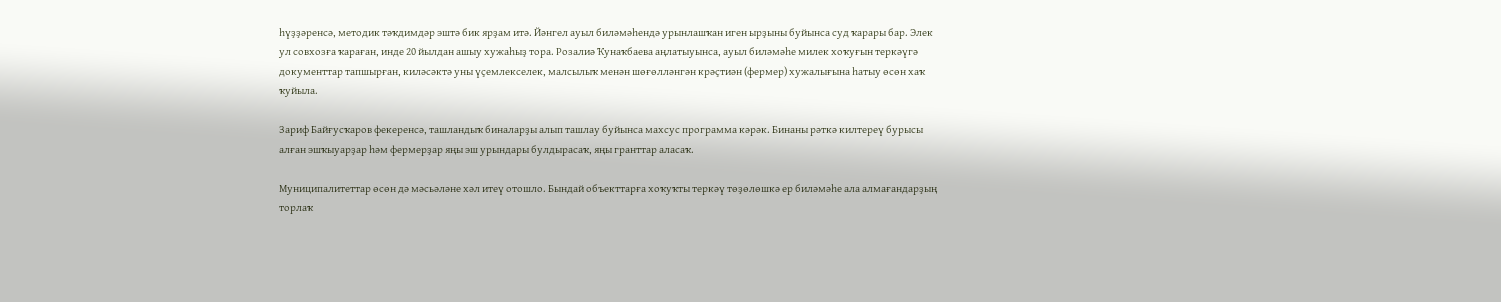һүҙҙәренсә, методик тәҡдимдәр эштә бик ярҙам итә. Йәнгел ауыл биләмәһендә урынлашҡан иген ырҙыны буйынса суд ҡарары бар. Элек ул совхозға ҡараған, инде 20 йылдан ашыу хужаһыҙ тора. Розалиә Ҡунаҡбаева аңлатыуынса, ауыл биләмәһе милек хоҡуғын теркәүгә документтар тапшырған, киләсәктә уны үҫемлекселек, малсылыҡ менән шөғөлләнгән крәҫтиән (фермер) хужалығына һатыу өсөн хаҡ ҡуйыла.

Зариф Байғусҡаров фекеренсә, ташландыҡ биналарҙы алып ташлау буйынса махсус программа кәрәк. Бинаны рәткә килтереү бурысы алған эшҡыуарҙар һәм фермерҙар яңы эш урындары булдырасаҡ, яңы гранттар аласаҡ.

Муниципалитеттар өсөн дә мәсьәләне хәл итеү отошло. Бындай объекттарға хоҡуҡты теркәү төҙөлөшкә ер биләмәһе ала алмағандарҙың торлаҡ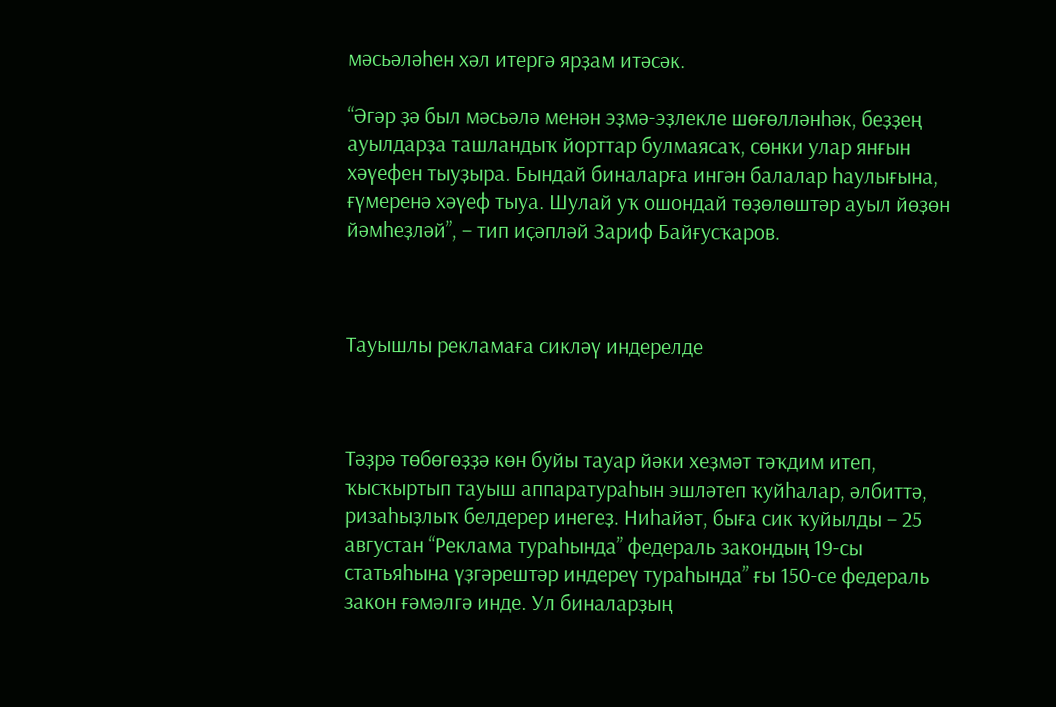мәсьәләһен хәл итергә ярҙам итәсәк.

“Әгәр ҙә был мәсьәлә менән эҙмә-эҙлекле шөғөлләнһәк, беҙҙең ауылдарҙа ташландыҡ йорттар булмаясаҡ, сөнки улар янғын хәүефен тыуҙыра. Бындай биналарға ингән балалар һаулығына, ғүмеренә хәүеф тыуа. Шулай уҡ ошондай төҙөлөштәр ауыл йөҙөн йәмһеҙләй”, – тип иҫәпләй Зариф Байғусҡаров.



Тауышлы рекламаға сикләү индерелде



Тәҙрә төбөгөҙҙә көн буйы тауар йәки хеҙмәт тәҡдим итеп, ҡысҡыртып тауыш аппаратураһын эшләтеп ҡуйһалар, әлбиттә, ризаһыҙлыҡ белдерер инегеҙ. Ниһайәт, быға сик ҡуйылды – 25 августан “Реклама тураһында” федераль закондың 19-сы статьяһына үҙгәрештәр индереү тураһында” ғы 150-се федераль закон ғәмәлгә инде. Ул биналарҙың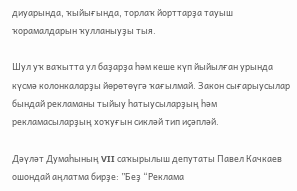диуарында, ҡыйығында, торлаҡ йорттарҙа тауыш ҡорамалдарын ҡулланыуҙы тыя.

Шул уҡ ваҡытта ул баҙарҙа һәм кеше күп йыйылған урында күсмә колонкаларҙы йөрөтөүгә ҡағылмай. Закон сығарыусылар бындай рекламаны тыйыу һатыусыларҙың һәм рекламасыларҙың хоҡуғын сикләй тип иҫәпләй.

Дәүләт Думаһының VII саҡырылыш депутаты Павел Качкаев ошондай аңлатма бирҙе: ”Беҙ “Реклама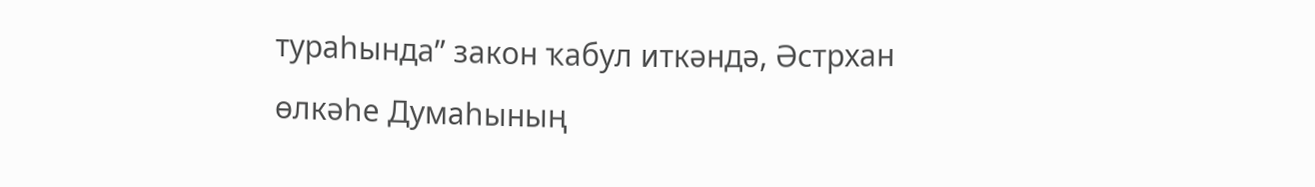тураһында” закон ҡабул иткәндә, Әстрхан өлкәһе Думаһының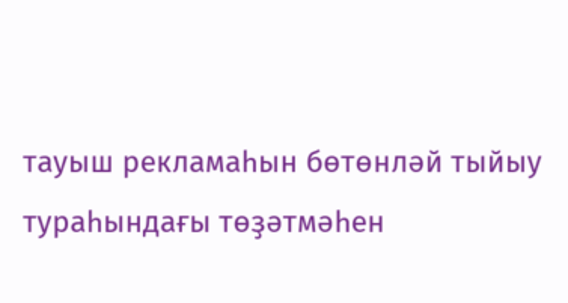тауыш рекламаһын бөтөнләй тыйыу тураһындағы төҙәтмәһен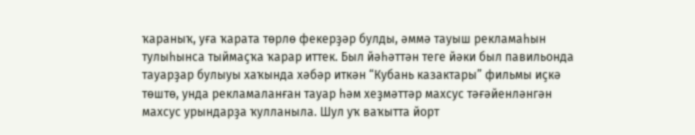ҡараныҡ, уға ҡарата төрлө фекерҙәр булды, әммә тауыш рекламаһын тулыһынса тыймаҫҡа ҡарар иттек. Был йәһәттән теге йәки был павильонда тауарҙар булыуы хаҡында хәбәр иткән “Кубань казактары” фильмы иҫкә төштө, унда рекламаланған тауар һәм хеҙмәттәр махсус тәғәйенләнгән махсус урындарҙа ҡулланыла. Шул уҡ ваҡытта йорт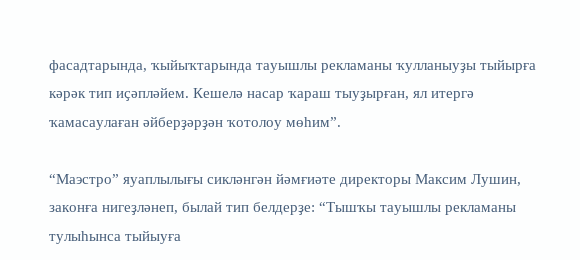фасадтарында, ҡыйыҡтарында тауышлы рекламаны ҡулланыуҙы тыйырға кәрәк тип иҫәпләйем. Кешелә насар ҡараш тыуҙырған, ял итергә ҡамасаулаған әйберҙәрҙән ҡотолоу мөһим”.

“Маэстро” яуаплылығы сикләнгән йәмғиәте директоры Максим Лушин, законға нигеҙләнеп, былай тип белдерҙе: “Тышҡы тауышлы рекламаны тулыһынса тыйыуға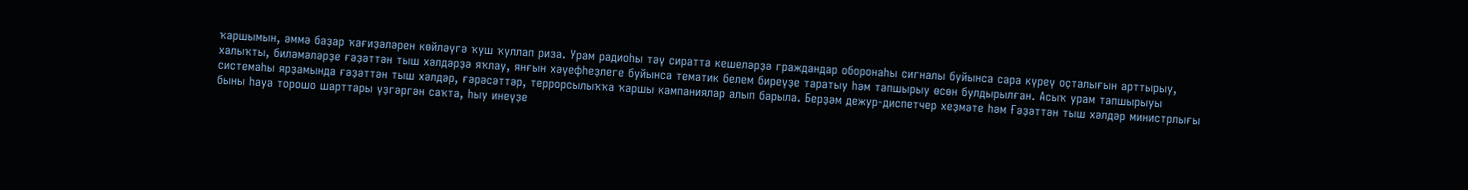ҡаршымын, әммә баҙар ҡағиҙәләрен көйләүгә ҡуш ҡуллап риза. Урам радиоһы тәү сиратта кешеләрҙә граждандар оборонаһы сигналы буйынса сара күреү оҫталығын арттырыу, халыҡты, биләмәләрҙе ғәҙәттән тыш хәлдәрҙә яҡлау, янғын хәүефһеҙлеге буйынса тематик белем биреүҙе таратыу һәм тапшырыу өсөн булдырылған. Асыҡ урам тапшырыуы системаһы ярҙамында ғәҙәттән тыш хәлдәр, ғәрәсәттәр, террорсылыҡҡа ҡаршы кампаниялар алып барыла. Берҙәм дежур-диспетчер хеҙмәте һәм Ғәҙәттән тыш хәлдәр министрлығы быны һауа торошо шарттары үҙгәргән саҡта, һыу инеүҙе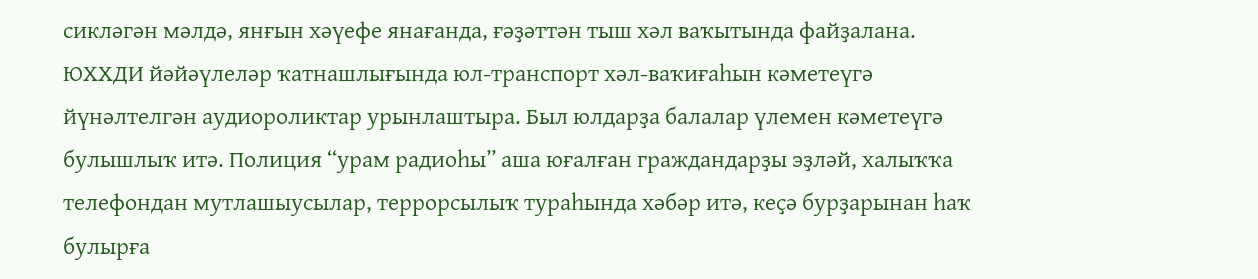сикләгән мәлдә, янғын хәүефе янағанда, ғәҙәттән тыш хәл ваҡытында файҙалана. ЮХХДИ йәйәүлеләр ҡатнашлығында юл-транспорт хәл-ваҡиғаһын кәметеүгә йүнәлтелгән аудиороликтар урынлаштыра. Был юлдарҙа балалар үлемен кәметеүгә булышлыҡ итә. Полиция “урам радиоһы” аша юғалған граждандарҙы эҙләй, халыҡҡа телефондан мутлашыусылар, террорсылыҡ тураһында хәбәр итә, кеҫә бурҙарынан һаҡ булырға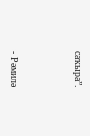саҡыра”.



- Рәмилә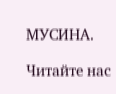МУСИНА.

Читайте нас